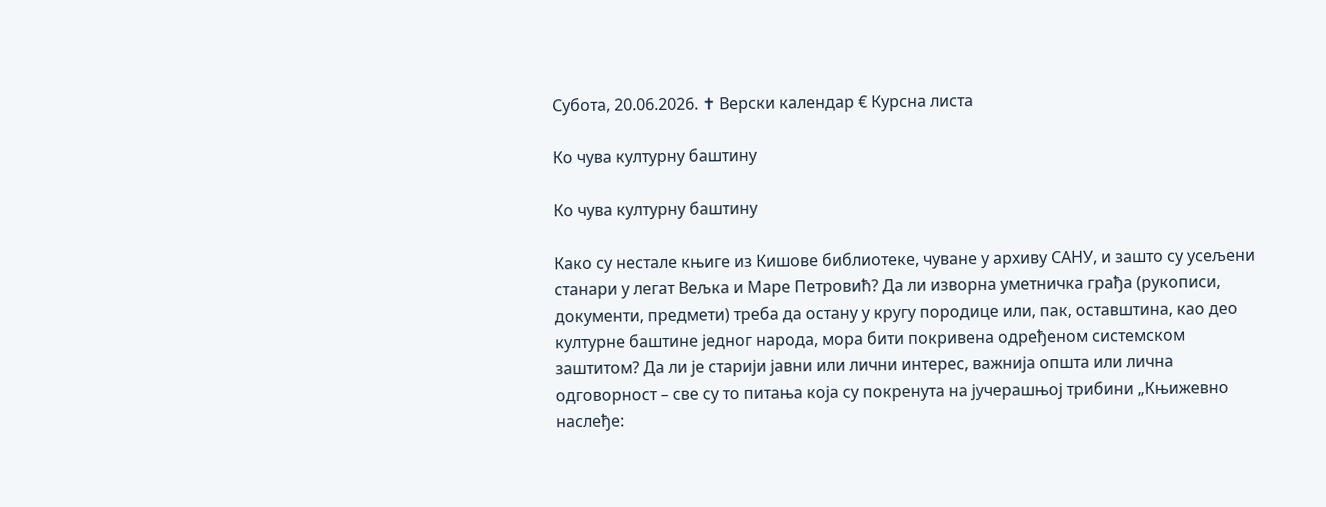Субота, 20.06.2026. ✝ Верски календар € Курсна листа

Ко чува културну баштину

Ко чува културну баштину

Како су нестале књиге из Кишове библиотеке, чуване у архиву САНУ, и зашто су усељени станари у легат Вељка и Маре Петровић? Да ли изворна уметничка грађа (рукописи, документи, предмети) треба да остану у кругу породице или, пак, оставштина, као део културне баштине једног народа, мора бити покривена одређеном системском заштитом? Да ли је старији јавни или лични интерес, важнија општа или лична одговорност – све су то питања која су покренута на јучерашњој трибини „Књижевно наслеђе: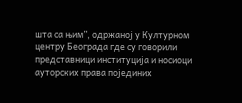шта са њим”, одржаној у Културном центру Београда где су говорили представници институција и носиоци ауторских права појединих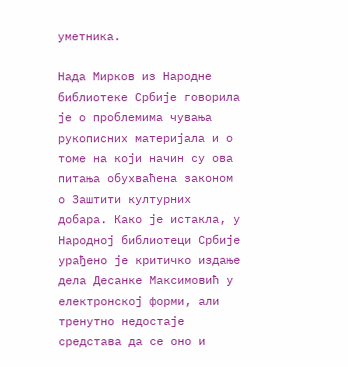уметника.

Нада Мирков из Народне библиотеке Србије говорила је о проблемима чувања рукописних материјала и о томе на који начин су ова питања обухваћена законом о Заштити културних добара. Како је истакла, у Народној библиотеци Србије урађено је критичко издање дела Десанке Максимовић у електронској форми, али тренутно недостаје средстава да се оно и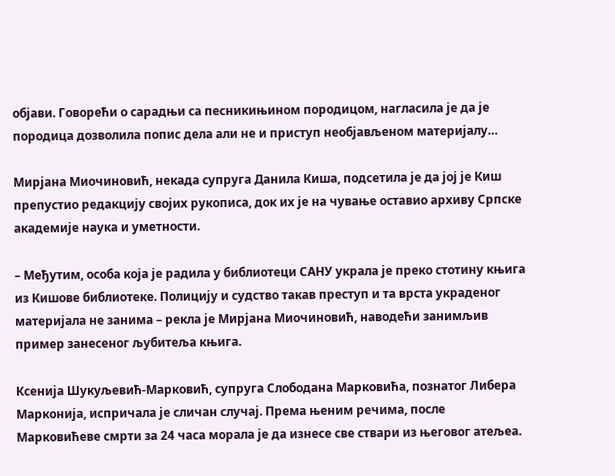објави. Говорећи о сарадњи са песникињином породицом, нагласила је да је породица дозволила попис дела али не и приступ необјављеном материјалу…

Мирјана Миочиновић, некада супруга Данила Киша, подсетила је да јој је Киш препустио редакцију својих рукописа, док их је на чување оставио архиву Српске академије наука и уметности.

– Међутим, особа која је радила у библиотеци САНУ украла је преко стотину књига из Кишове библиотеке. Полицију и судство такав преступ и та врста украденог материјала не занима – рекла је Мирјана Миочиновић, наводећи занимљив пример занесеног љубитеља књига.

Ксенија Шукуљевић-Марковић, супруга Слободана Марковића, познатог Либера Марконија, испричала је сличан случај. Према њеним речима, после Марковићеве смрти за 24 часа морала је да изнесе све ствари из његовог атељеа.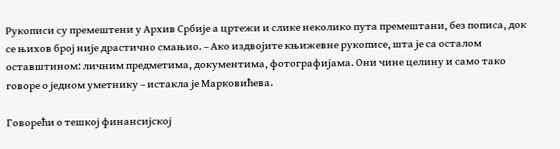Рукописи су премештени у Архив Србије а цртежи и слике неколико пута премештани, без пописа, док се њихов број није драстично смањио. – Ако издвојите књижевне рукописе, шта је са осталом оставштином: личним предметима, документима, фотографијама. Они чине целину и само тако говоре о једном уметнику – истакла је Марковићева.

Говорећи о тешкој финансијској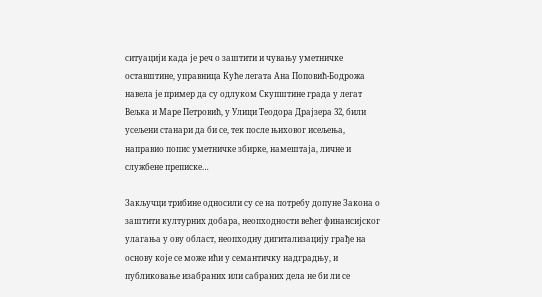ситуацији када је реч о заштити и чувању уметничке оставштине, управница Куће легата Ана Поповић-Бодрожа навела је пример да су одлуком Скупштине града у легат Вељка и Маре Петровић, у Улици Теодора Драјзера 32, били усељени станари да би се, тек после њиховог исељења, направио попис уметничке збирке, намештаја, личне и службене преписке…

Закључци трибине односили су се на потребу допуне Закона о заштити културних добара, неопходности већег финансијског улагања у ову област, неопходну дигитализацију грађе на основу које се може ићи у семантичку надградњу, и публиковање изабраних или сабраних дела не би ли се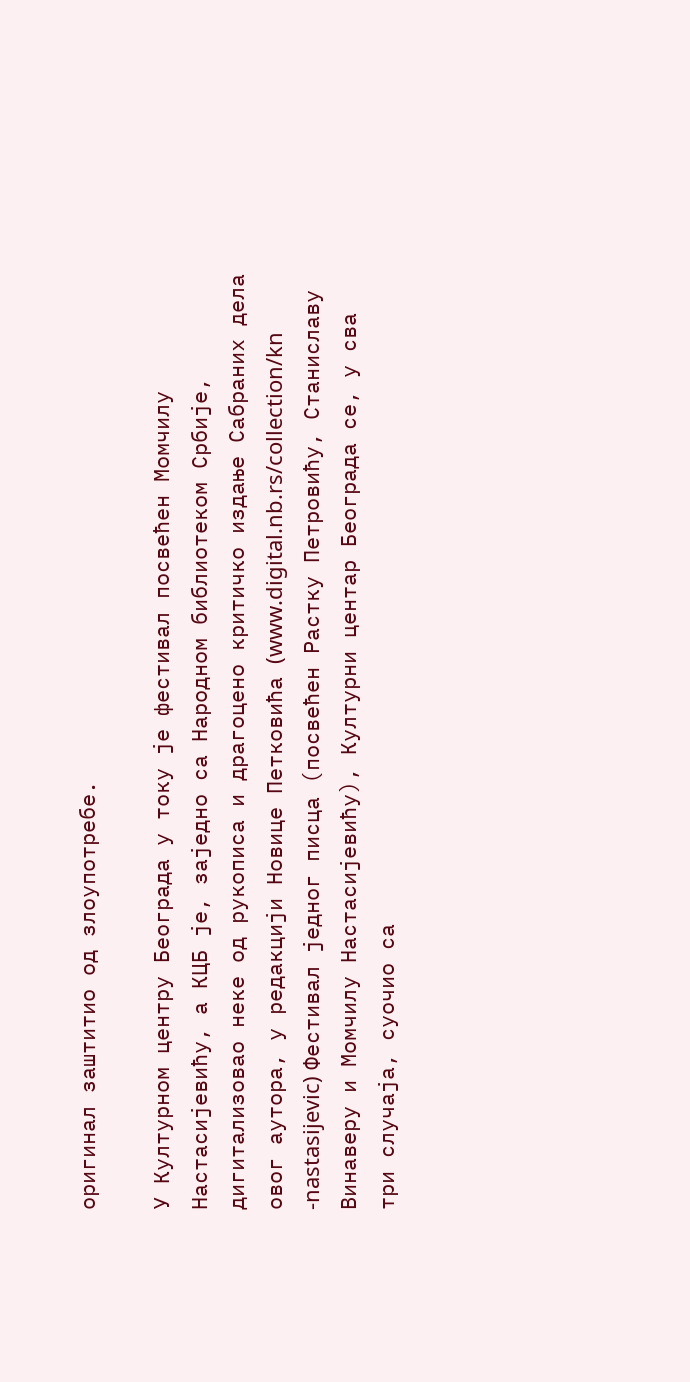оригинал заштитио од злоупотребе.

У Културном центру Београда у току је фестивал посвећен Момчилу Настасијевићу, а КЦБ је, заједно са Народном библиотеком Србије, дигитализовао неке од рукописа и драгоцено критичко издање Сабраних дела овог аутора, у редакцији Новице Петковића (www.digital.nb.rs/collection/kn -nastasijevic) Фестивал једног писца (посвећен Растку Петровићу, Станиславу Винаверу и Момчилу Настасијевићу), Културни центар Београда се, у сва три случаја, суочио са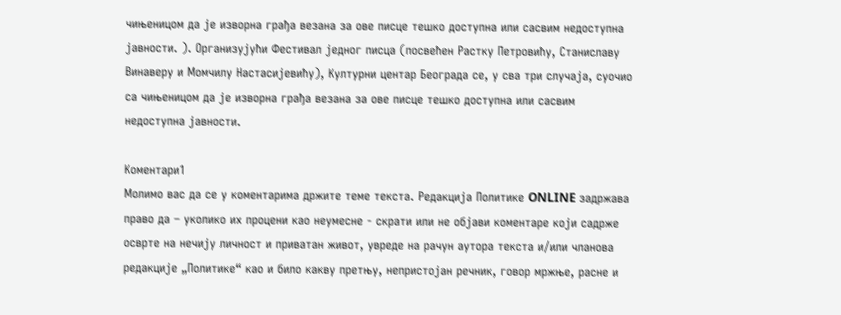чињеницом да је изворна грађа везана за ове писце тешко доступна или сасвим недоступна јавности. ). Организујући Фестивал једног писца (посвећен Растку Петровићу, Станиславу Винаверу и Момчилу Настасијевићу), Културни центар Београда се, у сва три случаја, суочио са чињеницом да је изворна грађа везана за ове писце тешко доступна или сасвим недоступна јавности.

Коментари1
Молимо вас да се у коментарима држите теме текста. Редакција Политике ONLINE задржава право да – уколико их процени као неумесне - скрати или не објави коментаре који садрже осврте на нечију личност и приватан живот, увреде на рачун аутора текста и/или чланова редакције „Политике“ као и било какву претњу, непристојан речник, говор мржње, расне и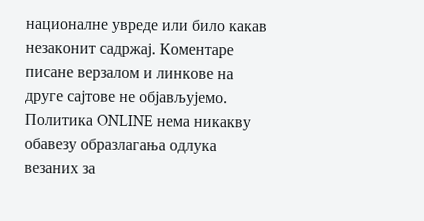националне увреде или било какав незаконит садржај. Коментаре писане верзалом и линкове на друге сајтове не објављујемо. Политика ONLINE нема никакву обавезу образлагања одлука везаних за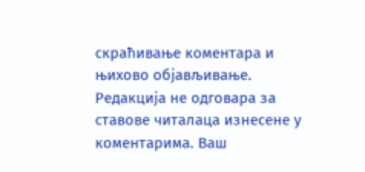скраћивање коментара и њихово објављивање. Редакција не одговара за ставове читалаца изнесене у коментарима. Ваш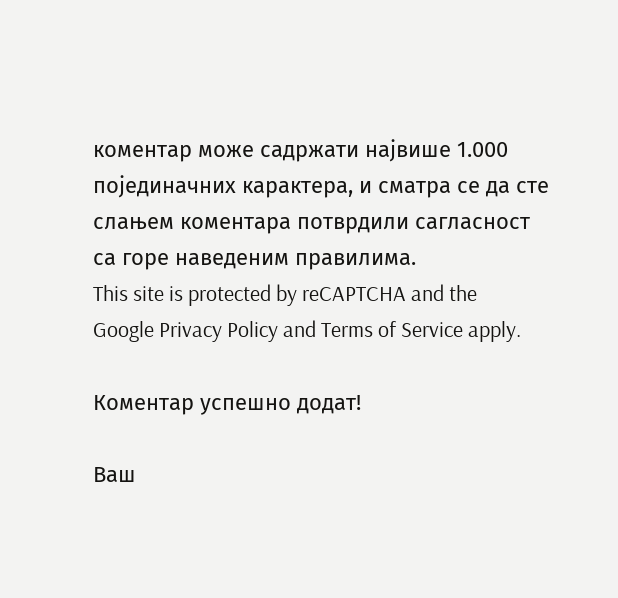коментар може садржати највише 1.000 појединачних карактера, и сматра се да сте слањем коментара потврдили сагласност са горе наведеним правилима.
This site is protected by reCAPTCHA and the Google Privacy Policy and Terms of Service apply.

Комeнтар успeшно додат!

Ваш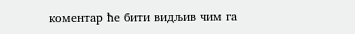комeнтар ћe бити видљив чим га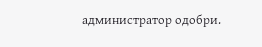администратор одобри.